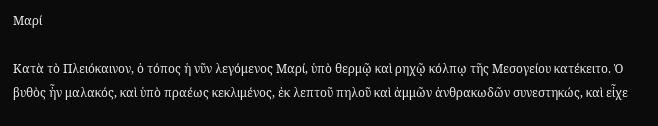Μαρί

Κατὰ τὸ Πλειόκαινον, ὁ τόπος ἡ νῦν λεγόμενος Μαρί, ὑπὸ θερμῷ καὶ ρηχῷ κόλπῳ τῆς Μεσογείου κατέκειτο. Ὁ βυθὸς ἦν μαλακός, καὶ ὑπὸ πραέως κεκλιμένος, ἐκ λεπτοῦ πηλοῦ καὶ ἀμμῶν ἀνθρακωδῶν συνεστηκώς, καὶ εἶχε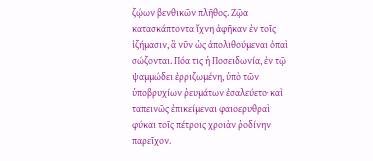ζῴων βενθικῶν πλῆθος. Ζῷα κατασκάπτοντα ἴχνη ἀφῆκαν ἐν τοῖς ἰζήμασιν, ἃ νῦν ὡς ἀπολιθούμεναι ὀπαὶ σώζονται. Πόα τις ἡ Ποσειδωνία, ἐν τῷ ψαμμώδει ἐρριζωμένη, ὑπὸ τῶν ὑποβρυχίων ῥευμάτων ἐσαλεύετο· καὶ ταπεινῶς ἐπικείμεναι φαιοερυθραὶ φύκαι τοῖς πέτροις χροιὰν ῥοδίνην παρεῖχον.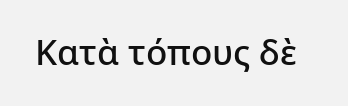Κατὰ τόπους δὲ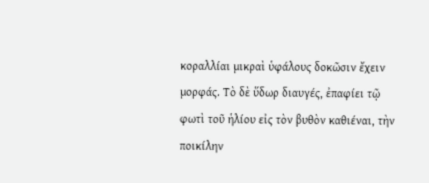κοραλλίαι μικραὶ ὑφάλους δοκῶσιν ἔχειν μορφάς. Τὸ δὲ ὕδωρ διαυγές, ἐπαφίει τῷ φωτὶ τοῦ ἡλίου εἰς τὸν βυθὸν καθιέναι, τὴν ποικίλην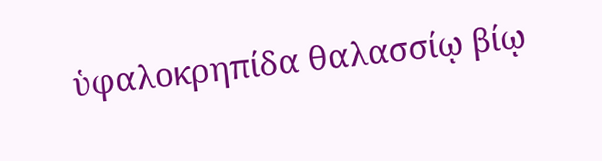ὑφαλοκρηπίδα θαλασσίῳ βίῳ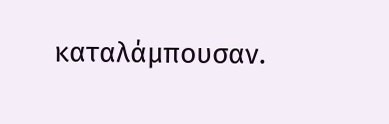καταλάμπουσαν.